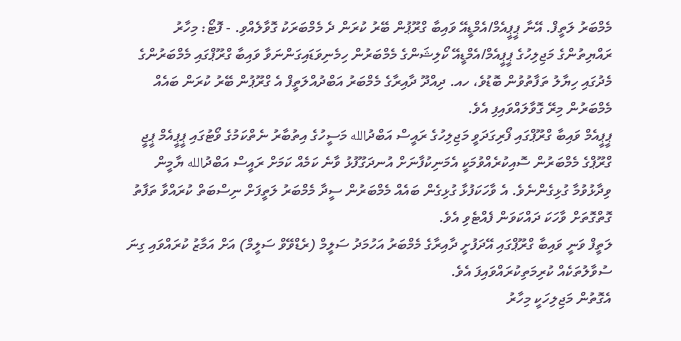މެމްބަރު ލަތީފް. އޭނާ ޕީޕީއެމް/އެމްޑީއޭ ވައިބާ ގްރޫޕުން ބޭރު ކުރަން ދެ މެމްބަރަކު ގޮވާލެއްވި. - ފޮޓޯ: މިހާރު
ރައްޔިތުންގެ މަޖިލިހުގެ ޕީޕީއެމް/އެމްޑީއޭ ކޯލިޝަންގެ މެމްބަރުން ހިމެނިވަޑައިގަންނަވާ ވައިބާ ގްރޫޕްގައި މެމްބަރުންގެ މެދުގައި ހިޔާލު ތަފާތުވުން ބޮޑުވެ، ހއ. ދިއްދޫ ދާއިރާގެ މެމްބަރު އަބްދުއްލަތީފް އެ ގްރޫޕުން ބޭރު ކުރަން ބައެއް މެމްބަރުން މިރޭ ގޮވާލައްވައިފި އެވެ.
ޕީޕީއެމް ވައިބާ ގްރޫޕްގައި ފޯރިގަދަވީ މަޖިލިހުގެ ރައީސް އަބްދުالله މަސީހުގެ އިތުބާރު ނެތްކަމުގެ ވޯޓުގައި ޕީޕީއެމް ޕީޖީ ގްރޫޕްގެ މެމްބަރުން ސޮއިކުރެއްވުމަކީ އެމަނިކުފާނަށް އުނދަގޫފުޅު ވާނެ ކަމެއް ކަމަށް ރައީސް އަބްދުالله ޔާމީން ވިދާޅުވުމާ ގުޅިގެންނެވެ. އެ ވާހަކަފުޅާ ގުޅިގެން ބައެއް މެމްބަރުން ސީދާ މެމްބަރު ލަތީފަށް ނިސްބަތް ކުރައްވާ ތަފާތު ގޮތްގޮތަށް ވާހަކަ ދައްކަވަން ފެއްޓެވި އެވެ.
ލަތީފް ވަނީ ވައިބާ ގްރޫޕްގައި އޭދަފުށީ ދާއިރާގެ މެމްބަރު އަހުމަދު ސަލީމް (ރެޑްވޭވް ސަލީމް) އަށް އަމާޒު ކުރައްވައި ގިނަ ސުވާލުތަކެއް ކުރިމަތިކުރައްވައިފަ އެވެ.
އެގޮތުން މަޖިލިހަކީ މިހާރު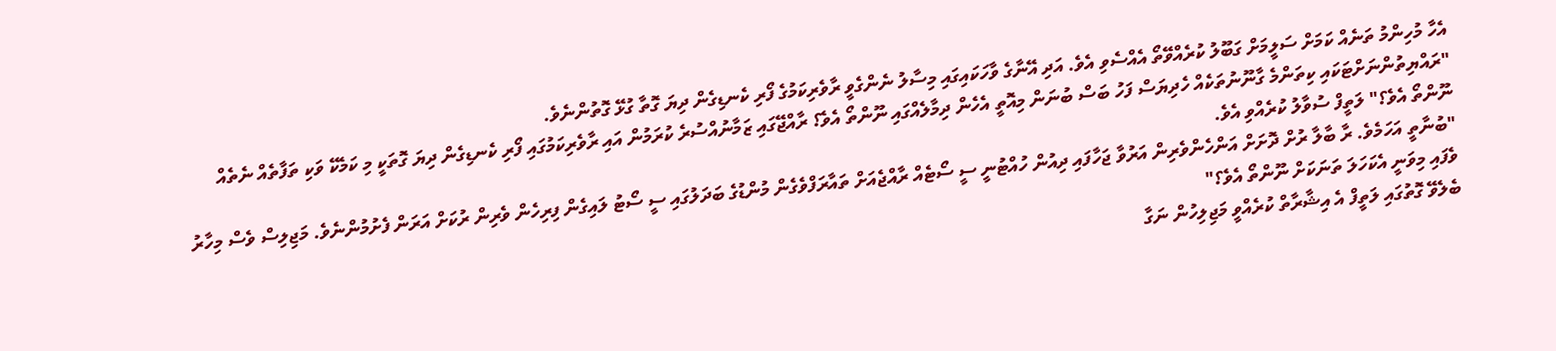އެހާ މުހިންމު ތަނެއް ކަމަށް ސަލީމަށް ގަބޫލު ކުރެއްވޭތޯ އެއްސެވި އެވެ. އަދި އޭނާގެ ވާހަކައިގައި މިސާލު ނެންގެވީ ރާވެރިކަމުގެ ފޯރި ކެނޑިގެން ދިޔަ ގޮތާ ގުޅޭ ގޮތުންނެވެ.
"ރައްޔިތުންނަށްޓަކައި ކިތަންމެ ގާނޫނުތަކެއް ހެދިޔަސް ފަހު ބަސް ބުނަން މިއޮތީ އެހެން ދިމާލެއްގައި ނޫންތޯ އެވެ؟ ރާއްޖޭގައި ޒަމާނުއްސުރެ ކުރަމުން އައި ރާވެރިކަމުގައި ފޯރި ކެނޑިގެން ދިޔަ ގޮތަކީ މި ކަމެކޭ ވަކި ތަފާތެއް ނެތެއް ނޫންތޯ އެވެ؟" ލަތީފް ސުވާލު ކުރެއްވި އެވެ.
"ބުނާތީ އަހަމެވެ. ރާ ބާލާ ރުށް ދޮށަށް އަންހެންވެރިން އަރުވާ ޖަހާފައި ދިއުން ހުއްޓުނީ ސީ ސޯޓެއް ރާއްޖެއަށް ތައާރަފްވެގެން މުންޑުގެ ބަދަލުގައި ސީ ސޯޓު ލައިގެން ފިރިހެން ވެރިން ރުކަށް އަރަން ފެށުމުންނެވެ. މަޖިލިސް ވެސް މިހާރު ވެފައި މިވަނީ އެކަހަލަ ތަނަކަށް ނޫންތޯ އެވެ؟"
ބެލެވޭ ގޮތުގައި ލަތީފް އެ އިޝާރާތް ކުރެއްވީ މަޖިލިހުން ނަގާ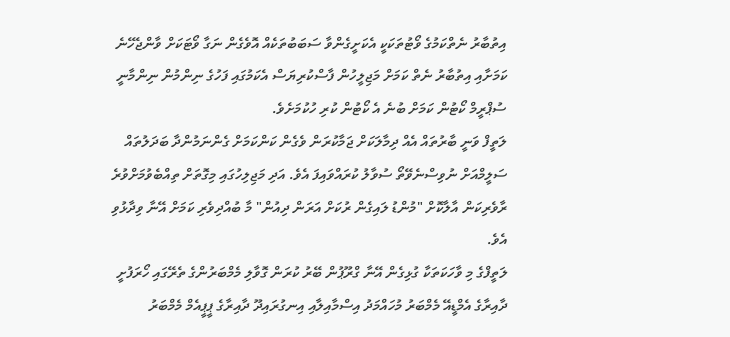އިތުބާރު ނެތްކަމުގެ ވޯޓުތަކަކީ އެކަށީގެންވާ ސަބަބުތަކެއް އޮވެގެން ނަގާ ވޯޓަކަށް ވާންޖެހޭނެ ކަމަށާއި އިތުބާރު ނެތް ކަމަށް މަޖިލީހުން ފާސްކުރިޔަސް އެކަމުގައި ފަހުގެ ނިންމުން ނިންމާނީ ސުޕްރީމް ކޯޓުން ކަމަށް ބުނެ އެ ކޯޓުން ކުރި ހުކުމަށެވެ.
ލަތީފް ވަނީ ބާރުތައް އެއް ދިމާލަކަށް ޖަމާކުރަން ވެގެން ކަންކަމަށް ގެންނަމުންދާ ބަދަލުތައް ސަލީމްއަށް ނުވިސްނެވޭތޯ ސުވާލު ކުރައްވައިފަ އެވެ. އަދި މަޖިލިހުގައި މިގޮތަށް ތިއްބެވުމަށްވުރެ ރާވެރިކަން އާލާކޮށް "މުންޑު ލައިގެން ރުކަށް އަރަން ދިއުން" މާ ބުއްދިވެރި ކަމަށް އޭނާ ވިދާޅުވި އެވެ.
ލަތީފްގެ މި ވާހަކަތަކާ ގުޅިގެން އޭނާ ގްރޫޕުން ބޭރު ކުރަން ގޮވާލި މެމްބަރުންގެ ތެރޭގައި ހޯރަފުށީ ދާއިރާގެ އެމްޑީއޭ މެމްބަރު މުހައްމަދު އިސްމާއިލާއި އިނގުރައިދޫ ދާއިރާގެ ޕީޕީއެމް މެމްބަރު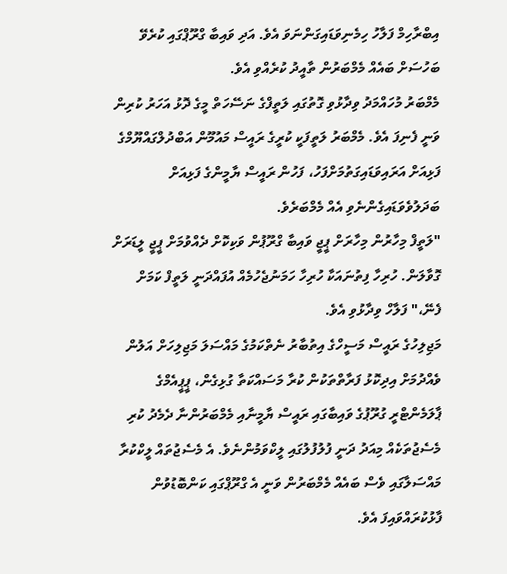އިބްރާހިމް ފަލާހު ހިމެނިވަޑައިގަންނަވަ އެވެ. އަދި ވައިބާ ގްރޫޕްގައި ކުރެވޭ ބަހުސަށް ބައެއް މެމްބަރުން ތާއީދު ކުރެއްވި އެވެ.
މެމްބަރު މުހައްމަދު ވިދާޅުވި ގޮތުގައި ލަތީފްގެ ނަސޭހަތް މީގެ ދޮޅު އަހަރު ކުރިން ވަނީ ފެނިފަ އެވެ. މެމްބަރު ލަތީފަކީ ކުރީގެ ރައީސް މައުމޫން އަބްދުލްގައްޔޫމްގެ ފަޅިއަށް އަރައިވަޑައިގަތުމަށްފަހު، ފަހުން ރައީސް ޔާމީންގެ ފަޅިއަށް ބަދަލުވެވަޑައިގެންނެވި އެއް މެމްބަރެވެ.
"ލަތީފް މިހާރުން މިހާރަށް ޕީޖީ ވައިބާ ގްރޫޕުން ވަކިކޮށް ދެއްވުމަށް ޕީޖީ ލީޑަރަށް ގޮވާލަން. ހުރިހާ ފިތުނައަކާ ހުރިހާ ހަމަނުޖެހުމެއް އުފައްދަނީ ލަތީފް ކަމަށް ފެނޭ،" ފަލާހް ވިދާޅުވި އެވެ.
މަޖިލިހުގެ ރައީސް މަސީހްގެ އިތުބާރު ނެތްކަމުގެ މައްސަލަ މަޖިލިހަށް އަލުން ވެއްދުމަށް އިދިކޮޅު ފަރާތްތަކުން ކުރާ މަސައްކަތާ ގުޅިގެން، ޕީޕީއެމްގެ ޕާލަމެންޓްރީ ގުރޫޕުގެ ވައިބާގައި ރައީސް ޔާމީނާއި މެމްބަރުންނާ ދެމެދު ކުރި މެސެޖުތަކެއް މިއަދު ދަނީ ފުލުފުލުގައި ލީކްވަމުންނެވެ. އެ މެސެޖުތައް ލީކްކުރާ މައްސަލާގައި ވެސް ބައެއް މެމްބަރުން ވަނީ އެ ގްރޫޕްގައި ކަންބޮޑުވުން ފާޅުކުރައްވައިފަ އެވެ.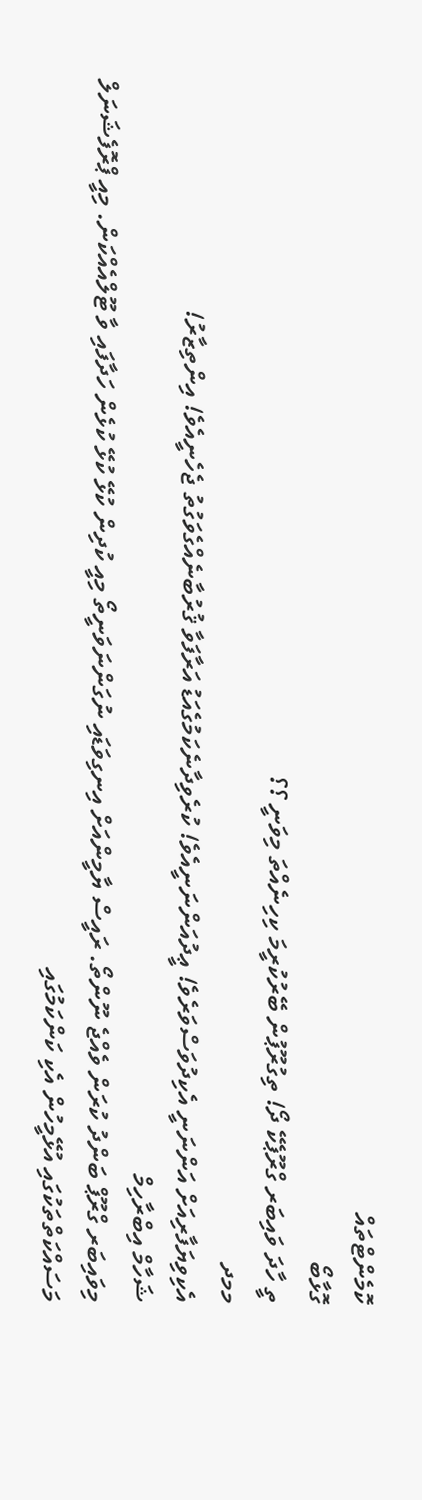ކޮމެންޓްތައް
ގޮޅާބޯ
ތީ ހާދަ ވައިބަރ ގްރޫޕެކޭ ދޯ! ތިގުރޫޕުން ބޭރުކުރީމަ ކިހިނެއްތަ މިވަނީ ؟؟
މމދ
އެކިވިޔަފާރިއަށް އަންނަނީ އެކިދުވަސްވަރެވެ! ޢީދުއަންނަނީއެވެ! ކުރެވިދާނެކަމުގެއަޑު އަރާފަވާ ޤުރުބާނެއްގެވަގުތު ޖެހެނީއެވެ! އިންތިޒާރު!
ޝަހާމް އިބްރާހިމް
މިވައިބަރ ގްރޫޕް ބަންދު ކުރަން ވެއްޖެ ނޫންތޯ. ރައީސް ޔާމީންއަށް އިނގިވަޑައި ނުގަންނަވަނީތޯ މިއީ ކުދިން ކުޅޭ ކުޅޭ ކުޅެން ހަދާފައި ވާ ޓޫލްއެއްކަން. މިއީ ޕްރޮފެޝަނަލް މަސައްކަތްތަކުގައި އުޅޭމީހުން އެކި ކަންކަމުގައި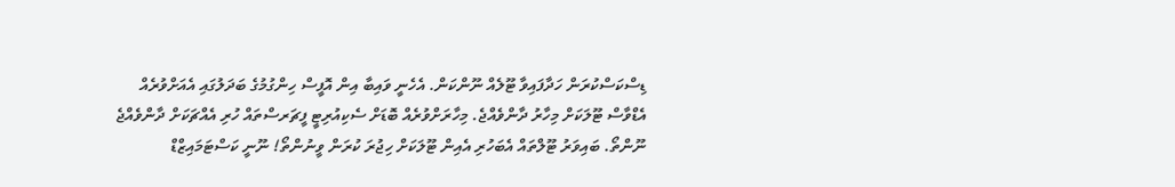ޑިސްކަސްކުރަން ހަދާފައިވާ ޓޫލެއް ނޫންކަން. އެހެނީ ވައިބާ އިން އޮފީސް ހިންގުމުގެ ބަދަލުގައި އެއަށްވުރެއް އެޑްވާސް ޓޫލަކަށް މިހާރު ދާންވެއްޖެ. މިހާރަށްވުރެއް ބޮޑަށް ސެކިއުރިޓީ ފީޗަރސްތައް ހުރި އެއްޗަކަށް ދާންވެއްޖެ ނޫންތޯ. ބައިވަރު ޓޫލްތައް އެބަހުރި އެއިން ޓޫލަކަށް ހިޖުރަ ކުރަން ވީނުންތޯ! ނޫނީ ކަސްޓަމައިޒްޑް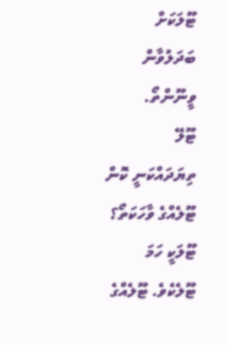ޓޫލަކަށް ބަދަލުވާން ވީނޫންތޯ.
ޓޫލޭ
ތިޔަދައްކަނީ ކޮން ޓޫލެއްގެ ވާހަކަތޯ؟ ޓޫލަކީ ހަމަ ޓޫލެކެވެ. ޓޫލެއްގެ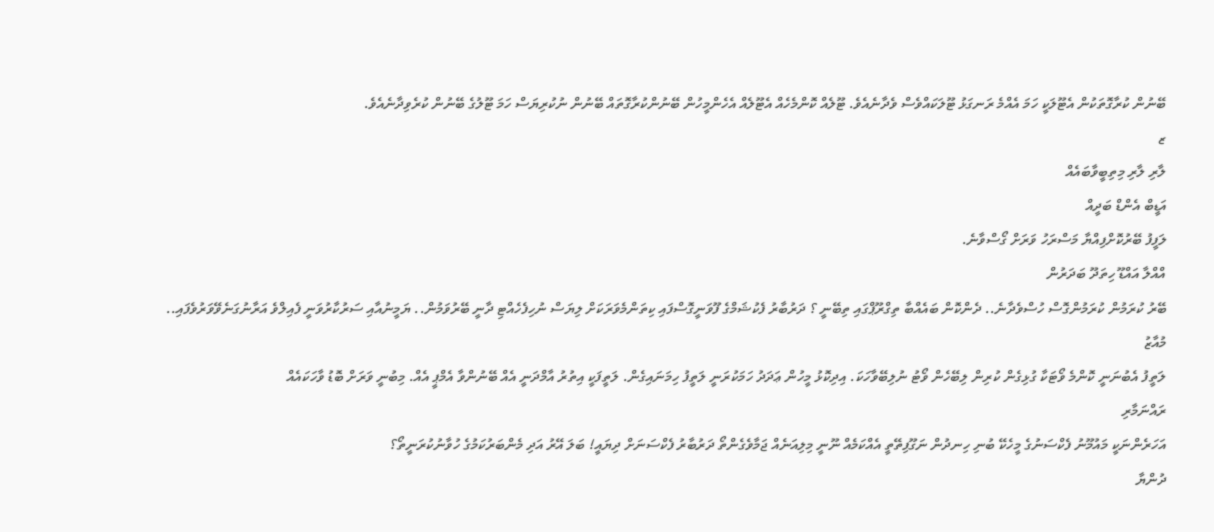ބޭނުން ކުރާގޮތަކުން އެޓޫލަކީ ހަމަ އެއްމެ ރަނގަޅު ޓޫލަކައްވެސް ވެދާނެއެވެ. ޓޫލެއް ކޮންމެހެއް އެޓޫލެއް އެހެންމީހުން ބޭނުންކުރާގޮތައް ބޭނުން ނުކުރިޔަސް ހަމަ ޓޫލުގެ ބޭނުން ކުރެވިދާނެއެވެ.
ޒ
ލާރި ލާރި މިތިބީވާބައެއް
އަޑީބް އެންޑް ބަދީއް
ލަފީފު ބޭރުކޮށްފިއްޔާ މަސްރަހު ވަރަށް ގޯސްވާނެ.
އްއްލާ އައްޑޫ ހިތަދޫ ބަދަރުން
ބޭރު ކުރަމުން ކުރަމުންގޮސް ހުސްވެދާނެ.. ދެންކޮން ބައެއްބާ ތިގްރޫޕްގައި ތިބޭނީ ؟ ދަރުބާރު ފެކުޝަމްގެ ފޫވަނީގޮސްފައި ކިތަންމެވަރަކަށް ލިޔަސް ނުހިފެހެއްޓި ދާނީ ބޭރުވަމުން.. ޔަމީނުއާއި ސަރުކާރުވަނީ ފެއިލްވެ އަރާނުގަނެވޭވަރުވެފައި..
މުއާޒު
ލަތީފު އެބުނަނީ ކޮންމެ ވޯޓަކާ ގުޅިގެން ކުރިން ލިބޭހެން ވޯޓު ނުލިބޭވާހަކަ. އިދިކޮޅު މީހުން ޢަދަދު ހަމަކުރަނީ ލަތީފު ހިމަނައިގެން. ލަތީފަކީ އިތުރު އާމްދަނީ އެއް ބޭނުންވާ އެމްޕީ އެއް. މިބުނީ ވަރަށް ބޮޑު ވާހަކައެއް
ރައްނަމާރި
އަހަރެންނަކީ މައުމޫނު ފެކްސަނުގެ މީހެކޭ ބުނި ހިނދުން ނަގޫފިތޭތީ އެއްކަމެއް ނޫނީ މިލިއަނެއް ޖަމާވެގެންތޯ ދަރުބާރު ފެކްސަނަށް ދިޔައީ! ބަލަ އޭރު އަދި މެންބަރުކަމުގެ ހުވާނުކުރަނީތޯ؟
ދުންޔާ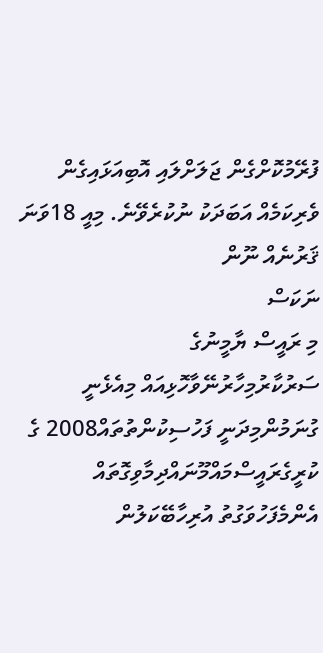ފުރޭމުކޮށްގެން ޖަލަށްލައި އޮބިއަޅައިގެން ވެރިކަމެއް އަބަދަކު ނުކުރެވޭނެ. މިއީ 18ވަނަ ޤަރުނެއް ނޫން
ނަކަސް
މި ރައީސް ޔާމީނުގެ ސަރުކާރުމިހާރުނޭވާހޮޅިއައް މިއެޅެނީ ގުނަމުންމިދަނީ ފަހުސިކުންތުތައް2008 ގެ ކުރީގެރައީސްމައްމޫނައްދިމާވިގޮތައް އެންމެފަހުވަގުތު އުރިހާބޭކަލުން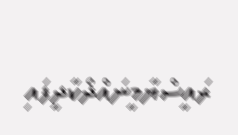ރައީސްޔާމީނައްދޯކާދީފައި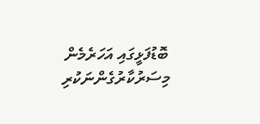ބޮޑުފަޅީގައި އަހަރެމެން މިސަރުކާރުގެންނަކުރި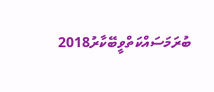ބުރަމަސައްކަތްވީބޭކާރު2018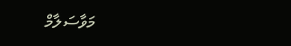މަވާސަލާމް